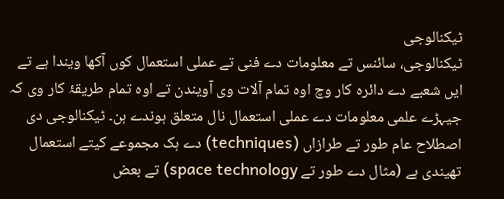ٹیکنالوجی
ٹیکنالوجی، سائنس تے معلومات دے فنی تے عملی استعمال کوں آکھا ویندا ہے تے ایں شعبے دے دائرہ کار وچ اوہ تمام آلات وی آویندن تے اوہ تمام طریقۂ کار وی کہ جیہڑے علمی معلومات دے عملی استعمال نال متعلق ہوندے ہن۔ ٹیکنالوجی دی اصطلاح عام طور تے طرازاں (techniques) دے ہک مجموعے کیتے استعمال تھیندی ہے (مثال دے طور تے space technology) تے بعض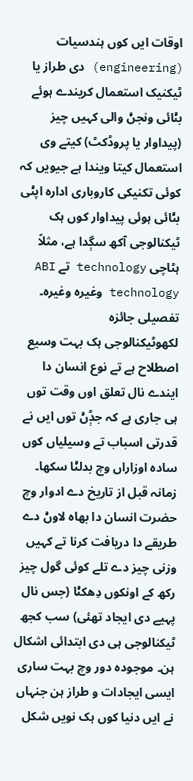اوقات ایں کوں ہندسیات (engineering) دی طراز یا ٹیکنیک استعمال کریندے ہوئے بݨائی ونجݨ والی کہیں چیز (پیداوار یا پروڈکٹ) کیتے وی استعمال کیتا ویندا ہے جیویں کہ کوئی تکنیکی کاروباری ادارہ اپݨی بݨائی ہوئی پیداوار کوں ہک ٹیکنالوجی آکھ سڳدا ہے، مثلاً ہٹاچی technology تے ABI technology وغیرہ وغیرہ۔
تفصیلی جائزہ
لکھوٹیکنالوجی ہک بہت وسیع اصطلاح ہے تے نوع انسان دا ایندے نال تعلق اوں وقت توں ہی جاری ہے کہ جݙݨ توں ایں نے قدرتی اسباب تے وسیلیاں کوں سادہ اوزاراں وچ بدلݨا سکھا۔ زمانہ قبل از تاریخ دے ادوار وچ حضرت انسان دا بھاہ لاوݨ دے طریقے دا دریافت کرنا تے کہیں وزنی چیز دے تلے کوئی گول چیز رکھ کے اونکوں دِھکݨا (جس نال پہیے دی ایجاد تھئی) سب کجھ ٹیکنالوجی ہی دی ابتدائی اشکال ہن۔ موجودہ دور وچ بہت ساری ایسی ایجادات و طراز ہن جنہاں نے ایں دنیا کوں ہک نویں شکل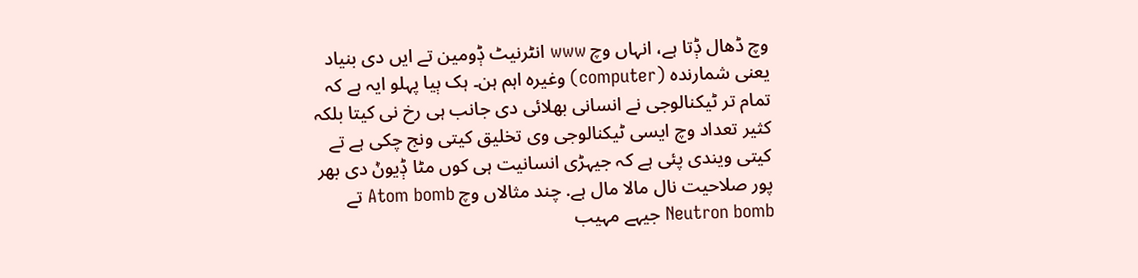وچ ڈھال ݙتا ہے، انہاں وچ www انٹرنیٹ ݙومین تے ایں دی بنیاد یعنی شمارندہ (computer) وغیرہ اہم ہن۔ ہک ٻیا پہلو ایہ ہے کہ تمام تر ٹیکنالوجی نے انسانی بھلائی دی جانب ہی رخ نی کیتا بلکہ کثیر تعداد وچ ایسی ٹیکنالوجی وی تخلیق کیتی ونج چکی ہے تے کیتی ویندی پئی ہے کہ جیہڑی انسانیت ہی کوں مٹا ݙیوݨ دی بھر پور صلاحیت نال مالا مال ہے. چند مثالاں وچ Atom bomb تے Neutron bomb جیہے مہیب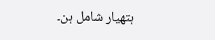ہتھیار شامل ہن۔